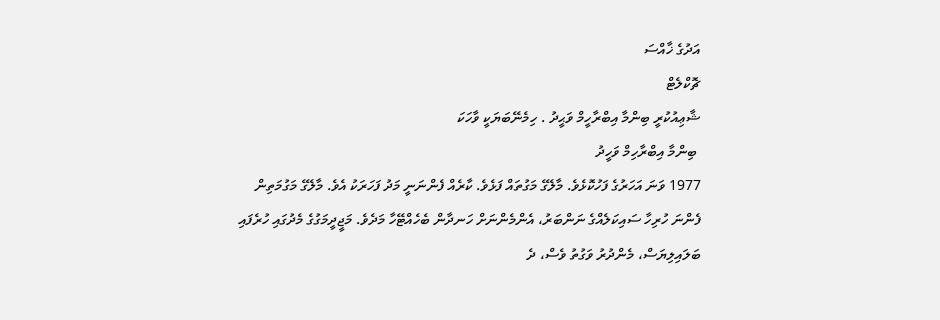އަދުގެ ޚާއްސަ
ޗޮކްލެޓް
ޝާޢިއުކުރީ ބިންމާ އިބްރާހީމް ވަޙީދު . ހިމެނޭބަޔަކީ ވާހަކަ
 ބިންމާ އިބްރާހިމް ވަހީދު
1977 ވަނަ އަހަރުގެ ފަހުކޮޅެވެ. މާލޭގެ މަގުތައް ފަޅެވެ. ކާރެއް ފެންނަނީ މަދު ފަހަރަކު އެވެ. މާލޭގެ މަގުމަތިން ފެންނަ ހުރިހާ ސައިކަލެއްގެ ނަންބަރު، އެންމެންނަށް ހަނދާން ބެހެއްޓޭހާ މަދެވެ. މަޖީދީމަގުގެ މެދުގައި ހުރެފައި ބަލައިލިޔަސް، މެންދުރު ވަގުތު ވެސް، ދެ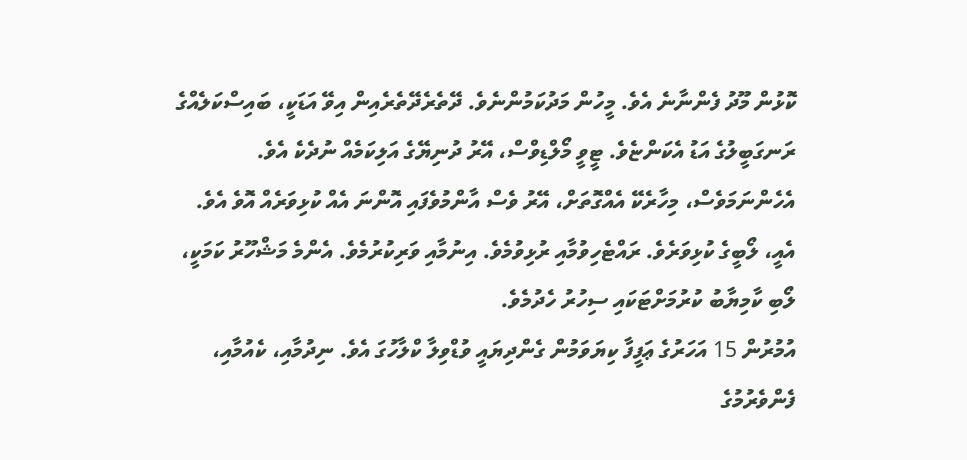ކޮޅުން މޫދު ފެންނާނެ އެވެ. މީހުން މަދުކަމުންނެވެ. ދޭތެރެދޭތެރެއިން އިވޭ އަޑަކީ، ބައިސްކަލެއްގެ ރަނގަބީލުގެ އަޑު އެކަންޏެވެ. ޓީވީ މޯލްޑިވްސް، އޭރު ދުނިޔޭގެ އަލިކަމެއް ނުދެކެ އެވެ. އެހެންނަމަވެސް، މިހާރެކޭ އެއްގޮތަށް، އޭރު ވެސް އާންމުވެފައި އޮންނަ އެއް ކުޅިވަރެއް އޮވެ އެވެ. އެއީ، ލޯބީގެ ކުޅިވަރެވެ. ރައްޓެހިވުމާއި ރުޅިވުމެވެ. އިނުމާއި ވަރިކުރުމެވެ. އެންމެ މަޝްހޫރު ކަމަކީ، ލޯބި ކާމިޔާބު ކުރުމަށްޓަކައި ސިހުރު ހެދުމެވެ.
އުމުރުން 15 އަހަރުގެ ޢަފީފާ ކިޔަވަމުން ގެންދިޔައީ ވުޑްވިލާ ކްލާހުގަ އެވެ. ނިދުމާއި، ކެއުމާއި، ފެންވެރުމުގެ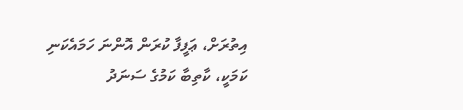އިތުރަށް، ޢަފީފާ ކުރަން އޮންނަ ހަމައެކަނި ކަމަކީ، ކާތިބާ ކަމުގެ ސަނަދު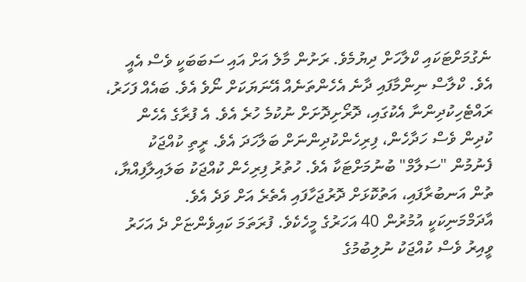ނެގުމަށްޓަކައި ކްލާހަށް ދިޔުމެވެ. ރަށުން މާލެ އަށް އައި ސަބަބަކީ ވެސް އެއީ އެވެ. ކްލާސް ނިންމާފައި ދާނެ އެހެންތަނެއް އޭނަޔަކަށް ނޯވެ އެވެ. ބައެއް ފަހަރު، ރައްޓެހިކުދިންނާ އެކުގައި، ދޮރޯށިދޮށަށް ނުކުމެ ހުރެ އެވެ. އެ ފުރާގެ އެހެން ކުދިން ވެސް ހަދާހެން، ފިރިހެންކުދިންނަށް ބަލާހަދަ އެވެ. ރީތި ކުއްޖަކު ފެނުމުން "ސަލާމް" ބުނުމަށްޓަކާ އެވެ. ހުތުރު ފިރިހެން ކުއްޖަކު ބަލައިލާފިއްޔާ، ތުން އަނބުރާފައި، އަތުކޮޅަށް ދޮރުޖަހާފައި އެތެރެ އަށް ވަދެ އެވެ.
އާދަމްމަނިކަކީ އުމުރުން 40 އަހަރުގެ މީހެކެވެ. ފުރަތަމަ ކައިވެންޏަށް ދެ އަހަރު ވީއިރު ވެސް ކުއްޖަކު ނުލިބުމުގެ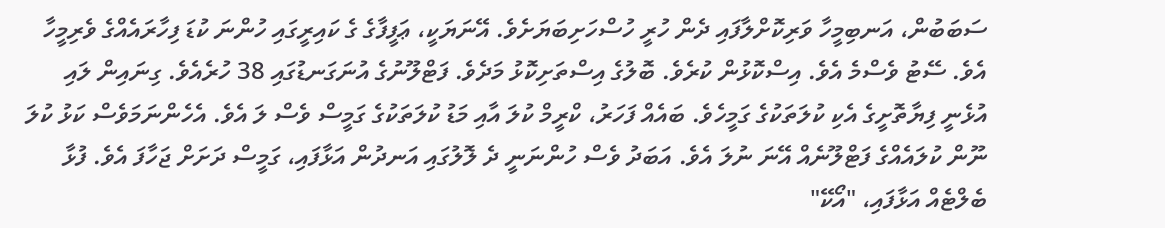ސަބަބުން، އަނބިމީހާ ވަރިކޮށްލާފައި ދެން ހުރީ ހުސްހަށިބަޔަށެވެ. އޭނަޔަކީ، ޢަފީފާގެ ގެ ކައިރީގައި ހުންނަ ކުޑަ ފިހާރައެއްގެ ވެރިމީހާ އެވެ. ސޭޓު ވެސްމެ އެވެ. އިސްކޮޅުން ކުރެވެ. ބޮލުގެ އިސްތަށިކޮޅު މަދެވެ. ފަޓްލޫނުގެ އުނަގަނޑުގައި 38 ހުރެއެވެ. ގިނައިން ލައި އުޅެނީ ފިޔާތޮށީގެ އެކި ކުލަތަކުގެ ގަމީހެވެ. ބައެއް ފަހަރު، ކްރީމް ކުލަ އާއި މަޑު ކުލަތަކުގެ ގަމީސް ވެސް ލަ އެވެ. އެހެންނަމަވެސް ކަޅު ކުލަ ނޫން ކުލައެއްގެ ފަޓްލޫނެއް އޭނަ ނުލަ އެވެ. އަބަދު ވެސް ހުންނަނީ ދެ ލޮލުގައި އަނދުން އަޅާފައި، ގަމީސް ދަށަށް ޖަހާފަ އެވެ. ފުޅާ ބެލްޓެއް އަޅާފައި، "އޯކޭ"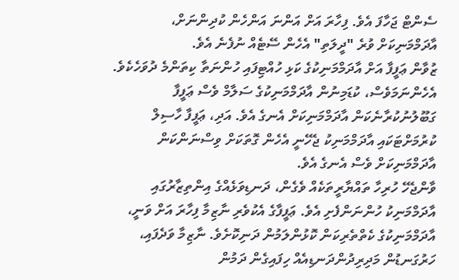ސެންޓް ޖަހާފަ އެވެ. ފިހާރަ އަށް އަންނަ އަންހެން ކުދިންނަށް، އާދަމްމަނިކަށް ވުރެ "ދީލަތި" އެހެން ސޭޓެއް ނުފެނެ އެވެ.
ޒުވާން ޢަފީފާ އަށް އާދަމްމަނިކުގެ ކަޅި ހުއްޓިފައި ހުންނަތާ ކިތަންމެ ދުވަހެކެވެ. އެހެންނަމަވެސް، ކުޑަމިނުން އާދަމްމަނިކުގެ ސަލާމް ވެސް ޢަފީފާ ގަބޫލުނުކުރާނެކަން އާދަމްމަނިކަށް އެނގެ އެވެ. އަދި، ޢަފީފާ ހާސިލް ކުރުމަށްޓަކައި އާދަމްމަނިކު ޖެހޭނީ އެހެން ގޮތަކަށް ވިސްނަންކަން އާދަމްމަނިކަށް ވެސް އެނގެ އެވެ.
ވާންޖެހޭ ހުރިހާ ތައްޔާރީތަކެއް ވެގެން، ދަނޑިވަޅެއްގެ އިންތިޒާރުގައި އާދަމްމަނިކު ހުންނަންފެށި އެވެ. ޢަފީފާގެ އެކުވެރި ނާޒިމާ ފިހާރަ އަށް ވަނީ، އާދަމްމަނިކުގެ ކެތްތެރިކަން ކޮޅުންލަމުން ދަނިކޮށެވެ. ނާޒިމާ ވަދެފައި، ހަރުގަނޑުން މަދިރިދުންދަނޑިއެއް ހިފައިގެން ދަމުން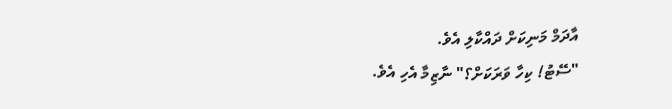އާދަމް މަނިކަށް ދައްކާލި އެވެ.
"ސޭޓު! ކިހާ ވަރަކަށް؟" ނާޒިމާ އެހި އެވެ.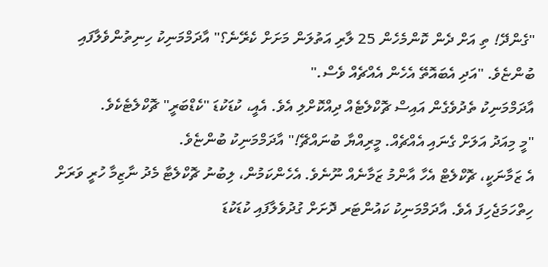"ގެންދޭ! ތި އަށް ދެން ކޮންމެހެން 25 ލާރި އަތުލަން މަށަށް ކެރޭނެ؟" އާދަމްމަނިކު ހިނިތުންވެލާފައި ބުންޏެވެ. "އަދި އެބައޮތޭ އެހެން އެއްޗެއް ވެސް."
އާދަމްމަނިކު ތެދުވެގެން އައިސް ޗޮކްލެޓެއް ދިއްކޮށްލި އެވެ. އެއީ، ކުޑަކުޑަ "ކެޑްބަރީ" ޗޮކްލެޓެކެވެ.
"މީ މިއަދު އަލަށް ގެނައި އެއްޗެއް. މީރިއްޔާ ބުނައްޗޭ!" އާދަމްމަނިކު ބުންޏެވެ.
އެ ޒަމާނަކީ، ޗޮކްލެޓް އެހާ އާންމު ޒަމާނެއް ނޫނެވެ. އެހެންކަމުން، ލިބުނު ޗޮކްލެޓާ މެދު ނާޒިމާ ހުރީ ވަރަށް ހިތްހަމަޖެހިފަ އެވެ. އާދަމްމަނިކު ކައުންޓަރ ދޮށަށް ގުދުވެލާފައި ކުޑަކުޑަ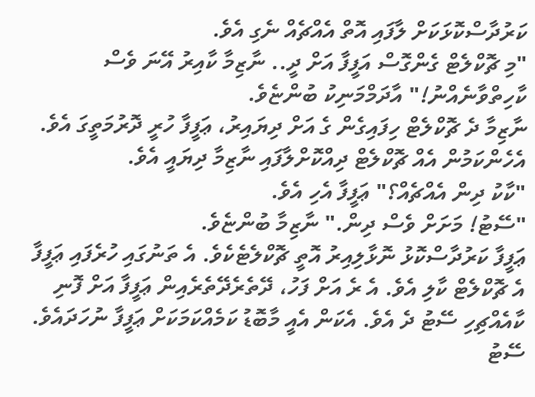ކަރުދާސްކޮޅަކަށް ލާފައި އޮތް އެއްޗެއް ނެގި އެވެ.
"މި ޗޮކްލެޓް ގެންގޮސް އަފީފާ އަށް ދީ.. ނާޒިމާ ކާއިރު އޭނަ ވެސް ކާހިތްވާނެއްނު!" އާދަމްމަނިކު ބުންޏެވެ.
ނާޒިމާ ދެ ޗޮކްލެޓް ހިފައިގެން ގެ އަށް ދިޔައިރު، ޢަފީފާ ހުރީ ދޮރުމަތީގަ އެވެ. އެހެންކަމުން އެއް ޗޮކްލެޓް ދިއްކޮށްލާފައި ނާޒިމާ ދިޔައީ އެވެ.
"ކާކު ދިން އެއްޗެއް؟" ޢަފީފާ އެހި އެވެ.
"ސޭޓު! މަށަށް ވެސް ދިން." ނާޒިމާ ބުންޏެވެ.
ޢަފީފާ ކަރުދާސްކޮޅު ނޮޅާލިއިރު އޮތީ ޗޮކްލެޓެކެވެ. އެ ތަނުގައި ހުރެފައި ޢަފީފާ އެ ޗޮކްލެޓް ކާލި އެވެ. އެ ރެ އަށް ފަހު، ދޭތެރެދޭތެރެއިން ޢަފީފާ އަށް ފޮނި ކާއެއްޗިހި ސޭޓު ދެ އެވެ. އެކަން އެއީ މާބޮޑު ކަމެއްކަމަކަށް ޢަފީފާ ނުހަދައެވެ. ސޭޓު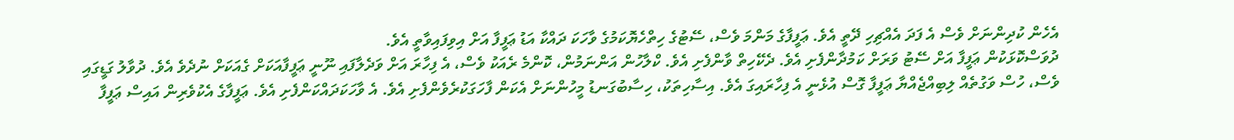އެހެން ކުދިންނަށް ވެސް އެ ފަދަ އެއްޗިހި ދޭތީ އެވެ. ޢަފީފާގެ މަންމަ ވެސް، ސޭޓުގެ ހިތްހެޔޮކަމުގެ ވާހަކަ ދައްކާ އަޑު ޢަފީފާ އަށް އިވިފައިވާތީ އެވެ.
ދުވަސްކޮޅަކުން ޢަފީފާ އަށް ސޭޓު ވަރަށް ކަމުދާންފެށި އެވެ. ދެކޭހިތް ވާންފެށި އެވެ. ކްލާހުން އަންނަމުން، ކޮންމެ ރެއަކު ވެސް، އެ ފިހާރަ އަށް ވަދެލާފައި ނޫނީ ޢަފީފާއަކަށް ގެއަކަށް ނުދެވެ އެވެ. ދުވާލު ގަޑީގައި ވެސް، ހުސް ވަގުތެއް ލިބިއްޖެއްޔާ ޢަފީފާ ގޮސް އުޅެނީ އެ ފިހާރައިގަ އެވެ. އިސާހިތަކު، ހިސާބުގަނޑު މީހުންނަށް އެކަން ފާހަގަކުރެވެންފެށި އެވެ. އެ ވާހަކަދައްކަންފެށި އެވެ. ޢަފީފާގެ އެކުވެރިން އައިސް ޢަފީފާ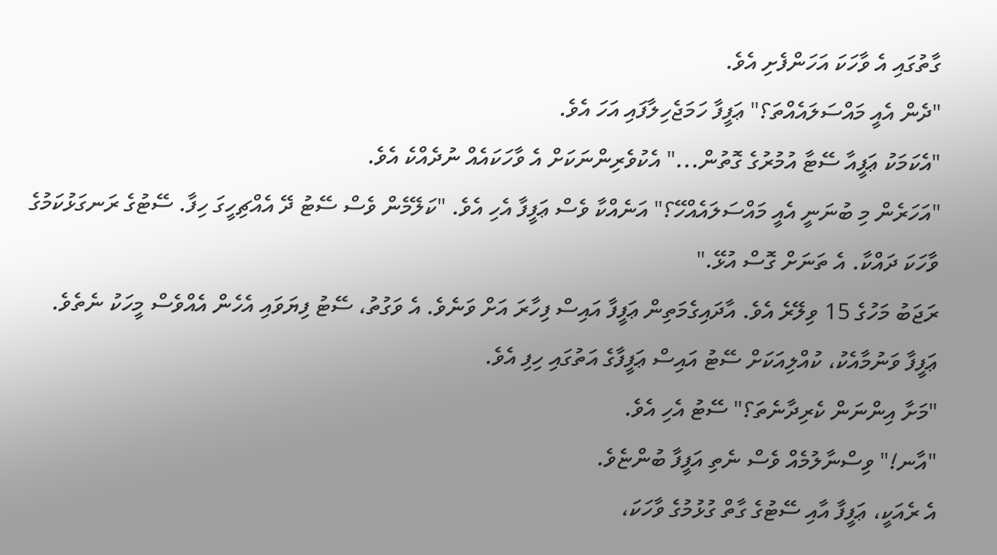ގާތުގައި އެ ވާހަކަ އަހަންފެށި އެވެ.
"ދެން އެއީ މައްސަލައެއްތަ؟" ޢަފީފާ ހަމަޖެހިލާފައި އަހަ އެވެ.
"އެކަމަކު ޢަފީއާ ސޭޓާ އުމުރުގެ ގޮތުން..." އެކުވެރިންނަކަށް އެ ވާހަކައެއް ނުދެއްކެ އެވެ.
"އަހަރެން މި ބުނަނީ އެއީ މައްސަލައެއްހޭ؟" އަނެއްކާ ވެސް ޢަފީފާ އެހި އެވެ. "ކަލޭމެން ވެސް ސޭޓު ދޭ އެއްޗިހީގަ ހިފާ. ސޭޓުގެ ރަނގަޅުކަމުގެ ވާހަކަ ދައްކާ. އެ ތަނަށް ގޮސް އުޅޭ."
ރަޖަބު މަހުގެ 15 ވިލޭރެ އެވެ. އާދައިގެމަތިން ޢަފީފާ އައިސް ފިހާރަ އަށް ވަނެވެ. އެ ވަގުތު، ސޭޓު ފިޔަވައި އެހެން އެއްވެސް މީހަކު ނެތެވެ. ޢަފީފާ ވަނުމާއެކު، ކުއްލިއަކަށް ސޭޓު އައިސް ޢަފީފާގެ އަތުގައި ހިފި އެވެ.
"މަށާ އިންނަން ކެރިދާނެތަ؟" ސޭޓު އެހި އެވެ.
"އާނ!" ވިސްނާލުމެއް ވެސް ނެތި އަފީފާ ބުންޏެވެ.
އެ ރެއަކީ، ޢަފީފާ އާއި ސޭޓުގެ ގާތް ގުޅުމުގެ ވާހަކަ،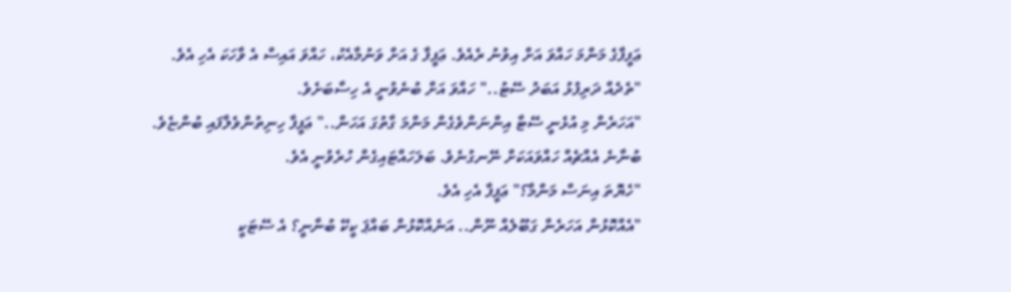ޢަފީފާގެ މަންމަ ހައްވަ އަށް އިވުނު ރެއެވެ. ޢަފީފާ ގެ އަށް ވަނުމާއެކު، ހައްވަ އައިސް އެ ވާހަކަ އެހި އެވެ.
"ތެދެއް ދަރިފުޅު އަބަދު ސޭޓު.." ހައްވަ އަށް ބުނެވުނީ އެ ހިސާބަށެވެ.
"އަހަރެން މި އުޅެނީ ސޭޓާ އިންނަންވެގެން މަންމަ ގާތުގަ އަހަން.." ޢަފީފާ ހިނިތުންވެލާފައި ބުންޏެވެ.
ބުނާނެ އެއްޗެއް ހައްވައަކަށް ނޭނގުނެވެ. ބަލަހައްޓައިގެން ހުރެވުނީ އެވެ.
"ހެޔޮތަ އިނަސް މަންމާ؟" ޢަފީފާ އެހި އެވެ.
"އެއްކޮޅުން އަހަރެން ގަބޫލެއް ނޫން.. އަނެއްކޮޅުން ބައްޕަ ކީކޭ ބުނާނީ؟ އެ ސޭޓަކީ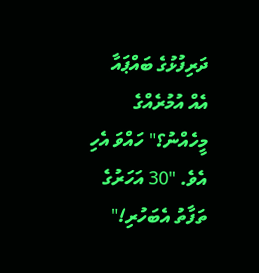ދަރިފުޅުގެ ބައްޕައާ އެއް އުމުރެއްގެ މީހެއްނު؟" ހައްވަ އެހި އެވެ. "30 އަހަރުގެ ތަފާތު އެބަހުރި!"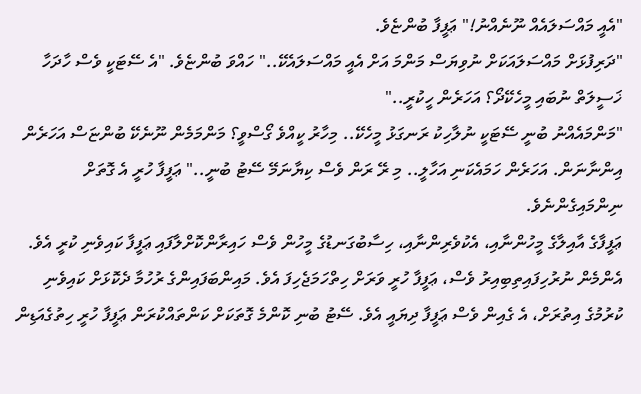"އެއީ މައްސަލައެއް ނޫނެއްނު!" ޢަފީފާ ބުންޏެވެ.
"ދަރިފުޅަށް މައްސަލައަކަށް ނުވިޔަސް މަންމަ އަށް އެއީ މައްސަލައެކޭ.." ހައްވަ ބުންޏެވެ. "އެ ސޭޓަކީ ވެސް ހާދަހާ ޚަސީލަތް ނުބައި މީހެކޭދޯ؟ އަހަރެން ހީކުރީ.."
"މަންމައެއްނު ބުނީ ސޭޓަކީ ނުލާހިކު ރަނގަޅު މީހެކޭ.. މިހާރު ކީއްވެ ގޯސްވީ؟ މަންމަމެން ނޫނެކޭ ބުންޏަސް އަހަރެން އިންނާނަން. އަހަރެން ހަމައެކަނި އަހާލީ.. މި ރޭ ރަން ވެސް ކިޔާނަމޭ ސޭޓު ބުނީ.." ޢަފީފާ ހުރީ އެ ގޮތަށް ނިންމައިގެންނެވެ.
ޢަފީފާގެ އާއިލާގެ މީހުންނާއި، އެކުވެރިންނާއި، ހިސާބުގަނޑުގެ މީހުން ވެސް ހައިރާންކޮށްލާފައި ޢަފީފާ ކައިވެނި ކުރީ އެވެ. އެންމެން ނުރުހިފައިތިބިއިރު ވެސް، ޢަފީފާ ހުރީ ވަރަށް ހިތްހަމަޖެހިފަ އެވެ. މައިންބަފައިންގެ ރުހުމާ ދެކޮޅަށް ކައިވެނި ކުރުމުގެ އިތުރަށް، އެ ގެއިން ވެސް ޢަފީފާ ދިޔައީ އެވެ. ސޭޓު ބުނި ކޮންމެ ގޮތަކަށް ކަންތައްކުރަން ޢަފީފާ ހުރީ ހިތުގެއަޑިން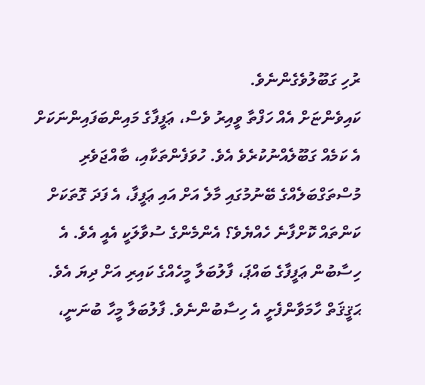ރުހި ގަބޫލުވެގެންނެވެ.
ކައިވެންޏަށް އެއް ހަފްތާ ވީއިރު ވެސް، ޢަފީފާގެ މައިންބަފައިންނަކަށް އެ ކަމެއް ގަބޫލެއްނުކުރެވެ އެވެ. ހުވަފެންތަކާއި، ބާއްޖަވެރި މުސްތަގްބަލެއްގެ ބޭނުމުގައި މާލެ އަށް އައި ޢަފީފާ، އެ ފަދަ ގޮތަކަށް ކަންތައް ކޮށްފާނެ ހެއްޔެވެ؟ އެންމެންގެ ސުވާލަކީ އެއީ އެވެ. އެ ހިސާބުން ޢަފީފާގެ ބައްޕަ، ފާލުބަލާ މީހެއްގެ ކައިރި އަށް ދިޔަ އެވެ. ޙަޤީޤަތް ހާމަވާންފެށީ އެ ހިސާބުންނެވެ. ފާލުބަލާ މީހާ ބުނަނީ،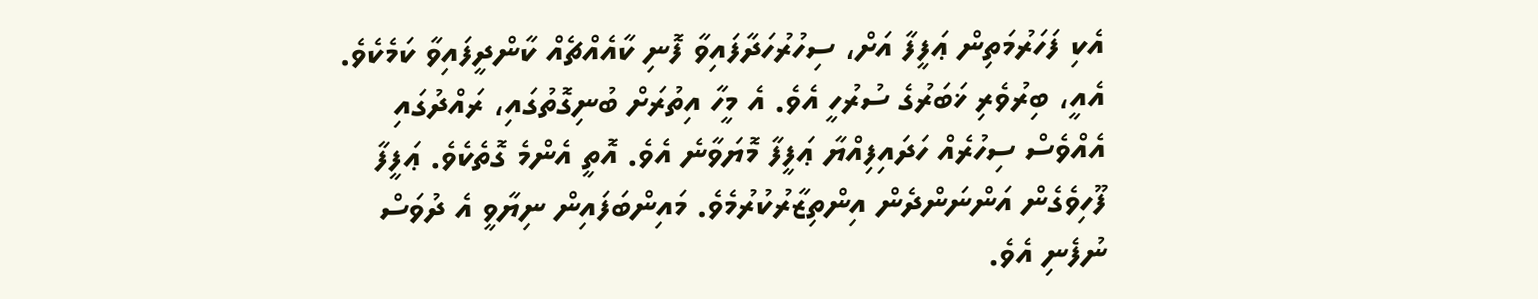އެކި ފަހަރުމަތިން ޢަފީފާ އަށް، ސިހުރުހަދާފައިވާ ފޮނި ކާއެއްޗެއް ކާންދީފައިވާ ކަމެކެވެ. އެއީ، ބިރުވެރި ޚަބަރުގެ ސުރުހީ އެވެ. އެ މީހާ އިތުރަށް ބުނިގޮތުގައި، ރައްދުގައި އެއްވެސް ސިހުރެއް ހަދައިފިއްޔާ ޢަފީފާ މޮޔަވާނެ އެވެ. އޮތީ އެންމެ ގޮތެކެވެ. ޢަފީފާ ފޫހިވެގެން އަންނަންދެން އިންތިޒާރުކުރުމެވެ. މައިންބަފައިން ނިޔާވީ އެ ދުވަސް ނުފެނި އެވެ.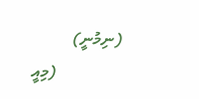(ނިމުނީ)
                (މިއީ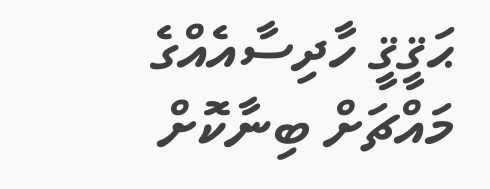ޙަޤީޤީ ހާދިސާއެއްގެ މައްޗަށް ބިނާކޮށް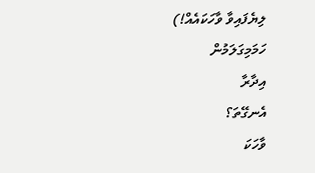ލިޔެފައިވާ ވާހަކައެއް!)
ހަމަމިގަލަމުން
އިދާރާ
އެނގޭތަ؟
ވާހަކަ